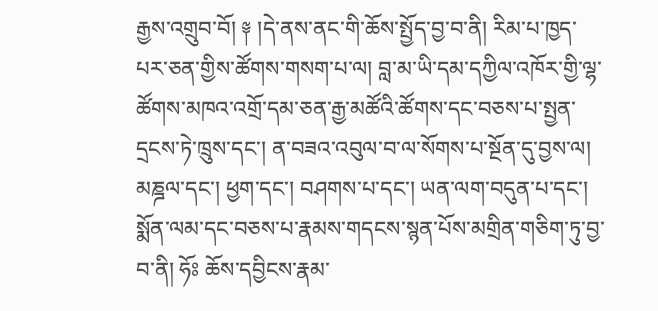རྒྱས་འགྲུབ་བོ། ༈ །དེ་ནས་ནང་གི་ཆོས་སྤྱོད་བྱ་བ་ནི། རིམ་པ་ཁྱད་པར་ཅན་གྱིས་ཚོགས་གསག་པ་ལ། བླ་མ་ཡི་དམ་དཀྱིལ་འཁོར་གྱི་ལྷ་ཚོགས་མཁའ་འགྲོ་དམ་ཅན་རྒྱ་མཚོའི་ཚོགས་དང་བཅས་པ་སྤྱན་དྲངས་ཏེ་ཁྲུས་དང་། ན་བཟའ་འབུལ་བ་ལ་སོགས་པ་སྔོན་དུ་བྱས་ལ། མཎྜལ་དང་། ཕྱག་དང་། བཤགས་པ་དང་། ཡན་ལག་བདུན་པ་དང་། སྨོན་ལམ་དང་བཅས་པ་རྣམས་གདངས་སྙན་པོས་མགྲིན་གཅིག་ཏུ་བྱ་བ་ནི། ཧོཿ ཆོས་དབྱིངས་རྣམ་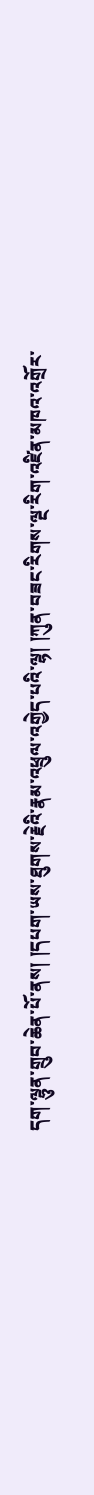དག་ལྷུན་གྲུབ་ཆེན་པོ་ནས། །དཔག་ཡས་ཐུགས་རྗེའི་རྣམ་འཕྲུལ་འགྱེད་པའི་ལྷ། །ཀུན་བཟང་རིགས་ལྔ་རིག་འཛིན་མཁའ་འགྲོར་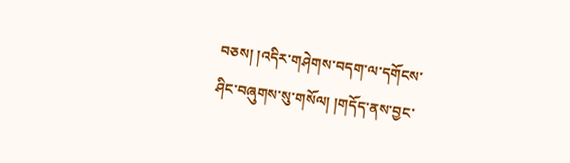བཅས། །འདིར་གཤེགས་བདག་ལ་དགོངས་ཤིང་བཞུགས་སུ་གསོལ། །གདོད་ནས་བྱང་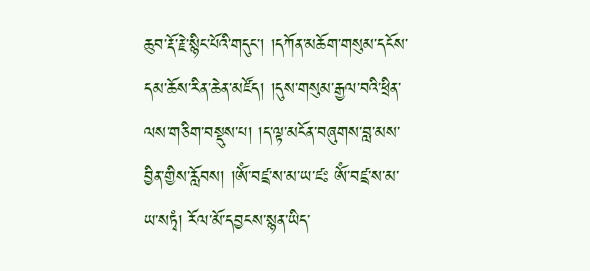ཆུབ་རྡོ་རྗེ་སྙིང་པོའི་གདུང་། །དཀོན་མཆོག་གསུམ་དངོས་དམ་ཆོས་རིན་ཆེན་མཛོད། །དུས་གསུམ་རྒྱལ་བའི་ཕྲིན་ལས་གཅིག་བསྡུས་པ། །ད་ལྟ་མངོན་བཞུགས་བླ་མས་བྱིན་གྱིས་རློབས། །ཨོཾ་བཛྲ་ས་མ་ཡ་ཛཿ ཨོཾ་བཛྲ་ས་མ་ཡ་སཏྭཾ། རོལ་མོ་དབྱངས་སྙན་ཡིད་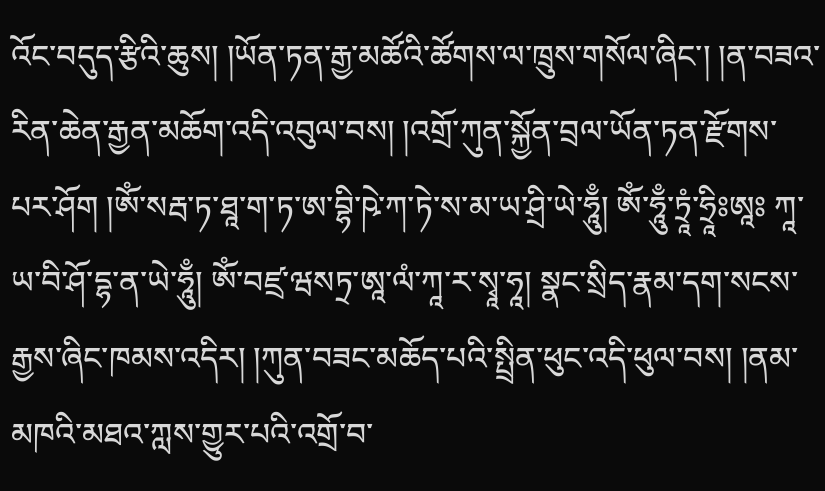འོང་བདུད་རྩིའི་ཆུས། །ཡོན་ཏན་རྒྱ་མཚོའི་ཚོགས་ལ་ཁྲུས་གསོལ་ཞིང་། །ན་བཟའ་རིན་ཆེན་རྒྱན་མཆོག་འདི་འབུལ་བས། །འགྲོ་ཀུན་སྐྱོན་བྲལ་ཡོན་ཏན་རྫོགས་པར་ཤོག །ཨོཾ་སརྦ་ཏ་ཐཱ་ག་ཏ་ཨ་བྷི་ཥེ་ཀ་ཏེ་ས་མ་ཡ་ཤྲི་ཡེ་ཧཱུྃ། ཨོཾ་ཧཱུྃ་ཏྲཱཾ་ཧྲཱིཿཨཱཿ ཀཱ་ཡ་བི་ཤོ་དྷ་ན་ཡེ་ཧཱུྃ། ཨོཾ་བཛྲ་ཝསཏྲ་ཨཱ་ལཾ་ཀཱ་ར་སྭཱ་ཧཱ། སྣང་སྲིད་རྣམ་དག་སངས་རྒྱས་ཞིང་ཁམས་འདིར། །ཀུན་བཟང་མཆོད་པའི་སྤྲིན་ཕུང་འདི་ཕུལ་བས། །ནམ་མཁའི་མཐའ་ཀླས་གྱུར་པའི་འགྲོ་བ་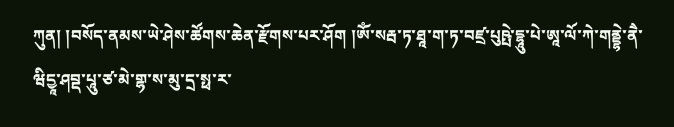ཀུན། །བསོད་ནམས་ཡེ་ཤེས་ཚོགས་ཆེན་རྫོགས་པར་ཤོག །ཨོཾ་སརྦ་ཏ་ཐཱ་ག་ཏ་བཛྲ་པུཥྤེ་དྷཱུ་པེ་ཨཱ་ལོ་ཀེ་གནྡྷེ་ནཻ་ཝིདྱཱ་ཤབྡ་པཱུ་ཙ་མེ་གྷ་ས་མུ་དྲ་སྥ་ར་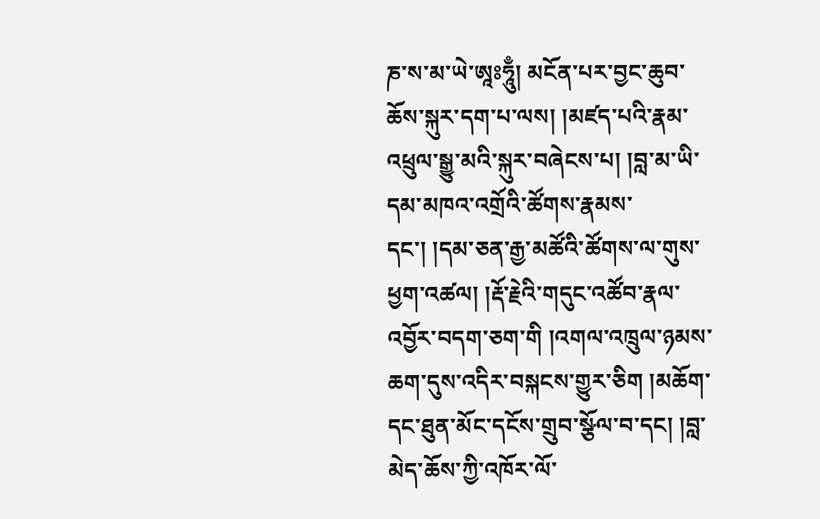ཎ་ས་མ་ཡེ་ཨཱཿཧཱུྃ། མངོན་པར་བྱང་ཆུབ་ཆོས་སྐུར་དག་པ་ལས། །མཛད་པའི་རྣམ་འཕྲུལ་སྒྱུ་མའི་སྐུར་བཞེངས་པ། །བླ་མ་ཡི་དམ་མཁའ་འགྲོའི་ཚོགས་རྣམས་དང་། །དམ་ཅན་རྒྱ་མཚོའི་ཚོགས་ལ་གུས་ཕྱག་འཚལ། །རྡོ་རྗེའི་གདུང་འཚོབ་རྣལ་འབྱོར་བདག་ཅག་གི །འགལ་འཁྲུལ་ཉམས་ཆག་དུས་འདིར་བསྐངས་གྱུར་ཅིག །མཆོག་དང་ཐུན་མོང་དངོས་གྲུབ་སྩོལ་བ་དང། །བླ་མེད་ཆོས་ཀྱི་འཁོར་ལོ་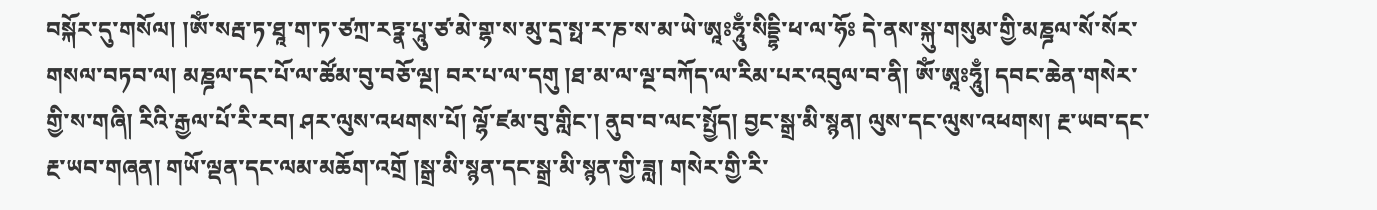བསྐོར་དུ་གསོལ། །ཨོཾ་སརྦ་ཏ་ཐཱ་ག་ཏ་ཙཀྲ་རཏྣ་པཱུ་ཙ་མེ་གྷ་ས་མུ་དྲ་སྥ་ར་ཎ་ས་མ་ཡེ་ཨཱཿཧཱུྃ་སིདྡྷི་ཕ་ལ་ཧོཿ དེ་ནས་སྐུ་གསུམ་གྱི་མཎྜལ་སོ་སོར་གསལ་བཏབ་ལ། མཎྜལ་དང་པོ་ལ་ཚོམ་བུ་བཅོ་ལྔ། བར་པ་ལ་དགུ །ཐ་མ་ལ་ལྔ་བཀོད་ལ་རིམ་པར་འབུལ་བ་ནི། ཨོཾ་ཨཱཿཧཱུྃ། དབང་ཆེན་གསེར་གྱི་ས་གཞི། རིའི་རྒྱལ་པོ་རི་རབ། ཤར་ལུས་འཕགས་པོ། ལྷོ་ཛམ་བུ་གླིང་། ནུབ་བ་ལང་སྤྱོད། བྱང་སྒྲ་མི་སྙན། ལུས་དང་ལུས་འཕགས། རྔ་ཡབ་དང་རྔ་ཡབ་གཞན། གཡོ་ལྡན་དང་ལམ་མཆོག་འགྲོ །སྒྲ་མི་སྙན་དང་སྒྲ་མི་སྙན་གྱི་ཟླ། གསེར་གྱི་རི་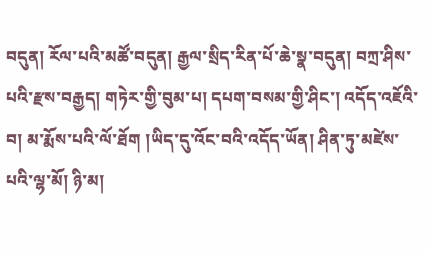བདུན། རོལ་པའི་མཚོ་བདུན། རྒྱལ་སྲིད་རིན་པོ་ཆེ་སྣ་བདུན། བཀྲ་ཤིས་པའི་རྫས་བརྒྱད། གཏེར་གྱི་བུམ་པ། དཔག་བསམ་གྱི་ཤིང་། འདོད་འཇོའི་བ། མ་རྨོས་པའི་ལོ་ཐོག །ཡིད་དུ་འོང་བའི་འདོད་ཡོན། ཤིན་ཏུ་མཛེས་པའི་ལྷ་མོ། ཉི་མ།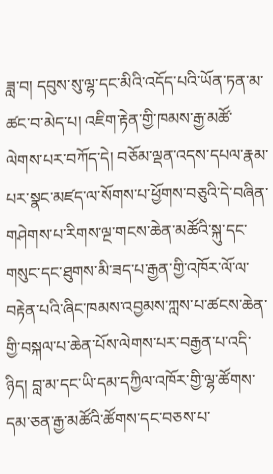ཟླ་བ། དབུས་སུ་ལྷ་དང་མིའི་འདོད་པའི་ཡོན་ཏན་མ་ཚང་བ་མེད་པ། འཇིག་རྟེན་གྱི་ཁམས་རྒྱ་མཚོ་ལེགས་པར་བཀོད་དེ། བཅོམ་ལྡན་འདས་དཔལ་རྣམ་པར་སྣང་མཛད་ལ་སོགས་པ་ཕྱོགས་བཅུའི་དེ་བཞིན་གཤེགས་པ་རིགས་ལྔ་གངས་ཆེན་མཚོའི་སྐུ་དང་གསུང་དང་ཐུགས་མི་ཟད་པ་རྒྱན་གྱི་འཁོར་ལོ་ལ་བརྟེན་པའི་ཞིང་ཁམས་འབྱམས་ཀླས་པ་ཚངས་ཆེན་གྱི་བསྐལ་པ་ཆེན་པོས་ལེགས་པར་བརྒྱན་པ་འདི་ཉིད། བླ་མ་དང་ཡི་དམ་དཀྱིལ་འཁོར་གྱི་ལྷ་ཚོགས་དམ་ཅན་རྒྱ་མཚོའི་ཚོགས་དང་བཅས་པ་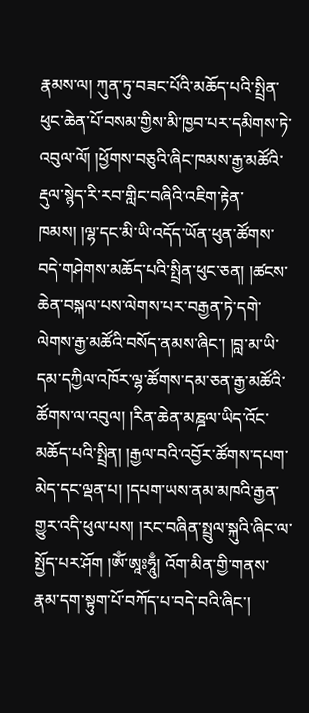རྣམས་ལ། ཀུན་ཏུ་བཟང་པོའི་མཆོད་པའི་སྤྲིན་ཕུང་ཆེན་པོ་བསམ་གྱིས་མི་ཁྱབ་པར་དམིགས་ཏེ་འབུལ་ལོ། །ཕྱོགས་བཅུའི་ཞིང་ཁམས་རྒྱ་མཚོའི་རྡུལ་སྙེད་རི་རབ་གླིང་བཞིའི་འཇིག་རྟེན་ཁམས། །ལྷ་དང་མི་ཡི་འདོད་ཡོན་ཕུན་ཚོགས་བདེ་གཤེགས་མཆོད་པའི་སྤྲིན་ཕུང་ཅན། །ཚངས་ཆེན་བསྐལ་པས་ལེགས་པར་བརྒྱན་ཏེ་དགེ་ལེགས་རྒྱ་མཚོའི་བསོད་ནམས་ཞིང་། །བླ་མ་ཡི་དམ་དཀྱིལ་འཁོར་ལྷ་ཚོགས་དམ་ཅན་རྒྱ་མཚོའི་ཚོགས་ལ་འབུལ། །རིན་ཆེན་མཎྜལ་ཡིད་འོང་མཆོད་པའི་སྤྲིན། །རྒྱལ་བའི་འབྱོར་ཚོགས་དཔག་མེད་དང་ལྡན་པ། །དཔག་ཡས་ནམ་མཁའི་རྒྱན་གྱུར་འདི་ཕུལ་པས། །རང་བཞིན་སྤྲུལ་སྐུའི་ཞིང་ལ་སྤྱོད་པར་ཤོག །ཨོཾ་ཨཱཿཧཱུྃ། འོག་མིན་གྱི་གནས་རྣམ་དག་སྟུག་པོ་བཀོད་པ་བདེ་བའི་ཞིང་།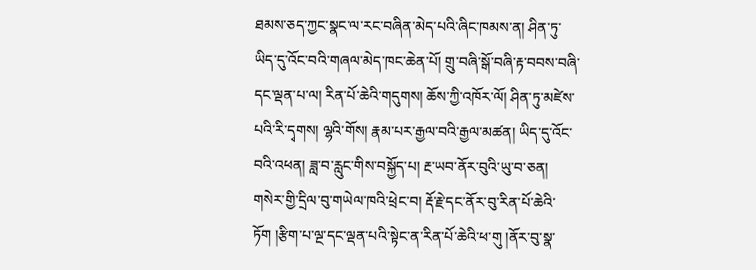ཐམས་ཅད་ཀྱང་སྣང་ལ་རང་བཞིན་མེད་པའི་ཞིང་ཁམས་ན། ཤིན་ཏུ་ཡིད་དུ་འོང་བའི་གཞལ་མེད་ཁང་ཆེན་པོ། གྲུ་བཞི་སྒོ་བཞི་རྟ་བབས་བཞི་དང་ལྡན་པ་ལ། རིན་པོ་ཆེའི་གདུགས། ཆོས་ཀྱི་འཁོར་ལོ། ཤིན་ཏུ་མཛེས་པའི་རི་དྭགས། ལྷའི་གོས། རྣམ་པར་རྒྱལ་བའི་རྒྱལ་མཚན། ཡིད་དུ་འོང་བའི་འཕན། ཟླ་བ་རླུང་གིས་བསྐྱོད་པ། རྔ་ཡབ་ནོར་བུའི་ཡུ་བ་ཅན། གསེར་གྱི་དྲིལ་བུ་གཡེལ་ཁའི་ཕྲེང་བ། རྡོ་རྗེ་དང་ནོར་བུ་རིན་པོ་ཆེའི་ཏོག །རྩིག་པ་ལྔ་དང་ལྡན་པའི་སྟེང་ན་རིན་པོ་ཆེའི་ཕ་གུ །ནོར་བུ་སྣ་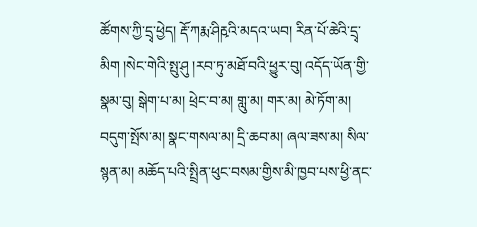ཚོགས་ཀྱི་དྲྭ་ཕྱེད། རྡོ་ཀརྨ་ཤིརྵའི་མདའ་ཡབ། རིན་པོ་ཆེའི་དྲྭ་མིག །སེང་གེའི་སྤུ་ཤུ །རབ་ཏུ་མཐོ་བའི་ཕྱུར་བུ། འདོད་ཡོན་གྱི་སྣམ་བུ། སྒེག་པ་མ། ཕྲེང་བ་མ། གླུ་མ། གར་མ། མེ་ཏོག་མ། བདུག་སྤོས་མ། སྣང་གསལ་མ། དྲི་ཆབ་མ། ཞལ་ཟས་མ། སིལ་སྙན་མ། མཆོད་པའི་སྤྲིན་ཕུང་བསམ་གྱིས་མི་ཁྱབ་པས་ཕྱི་ནང་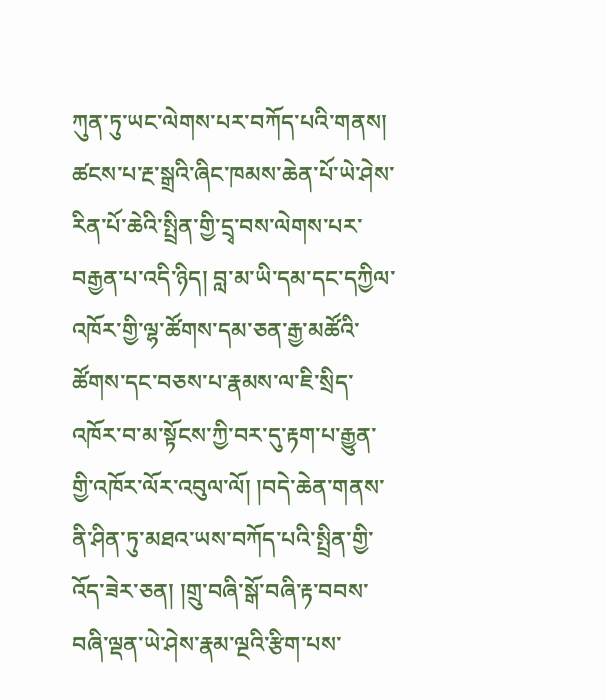ཀུན་ཏུ་ཡང་ལེགས་པར་བཀོད་པའི་གནས། ཚངས་པ་རྔ་སྒྲའི་ཞིང་ཁམས་ཆེན་པོ་ཡེ་ཤེས་རིན་པོ་ཆེའི་སྤྲིན་གྱི་དྲྭ་བས་ལེགས་པར་བརྒྱན་པ་འདི་ཉིད། བླ་མ་ཡི་དམ་དང་དཀྱིལ་འཁོར་གྱི་ལྷ་ཚོགས་དམ་ཅན་རྒྱ་མཚོའི་ཚོགས་དང་བཅས་པ་རྣམས་ལ་ཇི་སྲིད་འཁོར་བ་མ་སྟོངས་ཀྱི་བར་དུ་རྟག་པ་རྒྱུན་གྱི་འཁོར་ལོར་འབུལ་ལོ། །བདེ་ཆེན་གནས་ནི་ཤིན་ཏུ་མཐའ་ཡས་བཀོད་པའི་སྤྲིན་གྱི་འོད་ཟེར་ཅན། །གྲུ་བཞི་སྒོ་བཞི་རྟ་བབས་བཞི་ལྡན་ཡེ་ཤེས་རྣམ་ལྔའི་རྩིག་པས་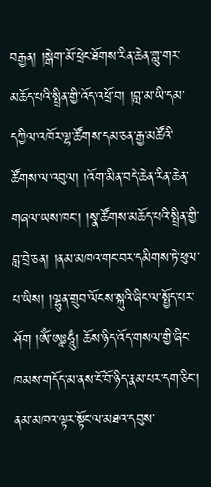བརྒྱན། །སྒེག་མོ་ཕྲེང་ཐོགས་རིན་ཆེན་གླུ་གར་མཆོད་པའི་སྤྲིན་གྱི་འོད་འཕྲོ་བ། །བླ་མ་ཡི་དམ་དཀྱིལ་འཁོར་ལྷ་ཚོགས་དམ་ཅན་རྒྱ་མཚོའི་ཚོགས་ལ་འབུལ། །འོག་མིན་བདེ་ཆེན་རིན་ཆེན་གཞལ་ཡས་ཁང་། །སྣ་ཚོགས་མཆོད་པའི་སྤྲིན་གྱི་བླ་བྲེ་ཅན། །ནམ་མཁའ་གང་བར་དམིགས་ཏེ་ཕུལ་པ་ཡིས། །ལྷུན་གྲུབ་ལོངས་སྐུའི་ཞིང་ལ་སྤྱོད་པར་ཤོག །ཨོཾ་ཨཱཿཧཱུྃ། ཆོས་ཉིད་འོད་གསལ་གྱི་ཞིང་ཁམས་གདོད་མ་ནས་ངོ་བོ་ཉིད་རྣམ་པར་དག་ཅིང་། ནམ་མཁའ་ལྟར་སྟོང་ལ་མཐའ་དབུས་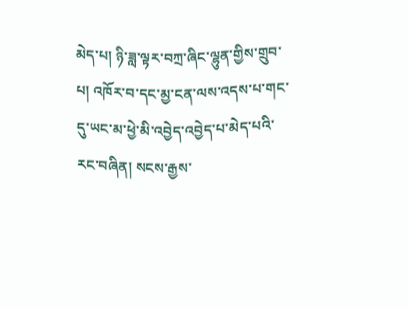མེད་པ། ཉི་ཟླ་ལྟར་བཀྲ་ཞིང་ལྷུན་གྱིས་གྲུབ་པ། འཁོར་བ་དང་མྱ་ངན་ལས་འདས་པ་གང་དུ་ཡང་མ་ཕྱེ་མི་འབྱེད་འབྱེད་པ་མེད་པའི་རང་བཞིན། སངས་རྒྱས་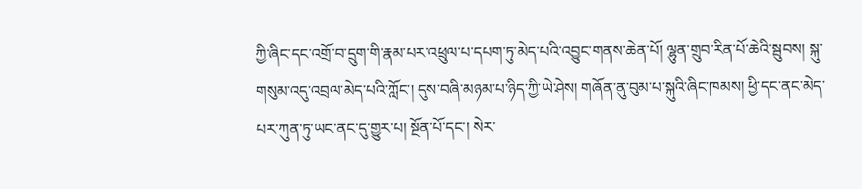ཀྱི་ཞིང་དང་འགྲོ་བ་དྲུག་གི་རྣམ་པར་འཕྲུལ་པ་དཔག་ཏུ་མེད་པའི་འབྱུང་གནས་ཆེན་པོ། ལྷུན་གྲུབ་རིན་པོ་ཆེའི་སྦུབས། སྐུ་གསུམ་འདུ་འབྲལ་མེད་པའི་ཀློང་། དུས་བཞི་མཉམ་པ་ཉིད་ཀྱི་ཡེ་ཤེས། གཞོན་ནུ་བུམ་པ་སྐུའི་ཞིང་ཁམས། ཕྱི་དང་ནང་མེད་པར་ཀུན་ཏུ་ཡང་ནང་དུ་གྱུར་པ། སྔོན་པོ་དང་། སེར་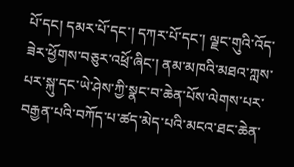པོ་དང། དམར་པོ་དང་། དཀར་པོ་དང་། ལྗང་གུའི་འོད་ཟེར་ཕྱོགས་བཅུར་འཕྲོ་ཞིང་། ནམ་མཁའི་མཐའ་ཀླས་པར་སྐུ་དང་ཡེ་ཤེས་ཀྱི་སྣང་བ་ཆེན་པོས་ལེགས་པར་བརྒྱན་པའི་བཀོད་པ་ཚད་མེད་པའི་མངའ་ཐང་ཆེན་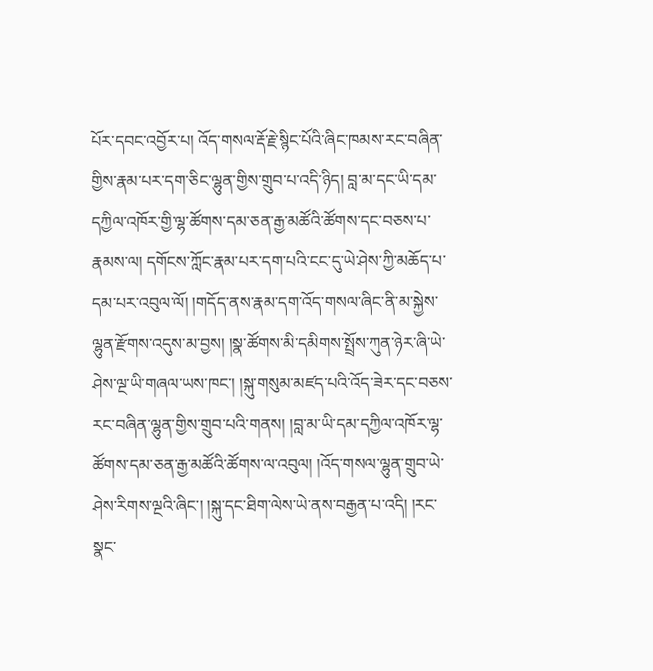པོར་དབང་འབྱོར་པ། འོད་གསལ་རྡོ་རྗེ་སྙིང་པོའི་ཞིང་ཁམས་རང་བཞིན་གྱིས་རྣམ་པར་དག་ཅིང་ལྷུན་གྱིས་གྲུབ་པ་འདི་ཉིད། བླ་མ་དང་ཡི་དམ་དཀྱིལ་འཁོར་གྱི་ལྷ་ཚོགས་དམ་ཅན་རྒྱ་མཚོའི་ཚོགས་དང་བཅས་པ་རྣམས་ལ། དགོངས་ཀློང་རྣམ་པར་དག་པའི་ངང་དུ་ཡེ་ཤེས་ཀྱི་མཆོད་པ་དམ་པར་འབུལ་ལོ། །གདོད་ནས་རྣམ་དག་འོད་གསལ་ཞིང་ནི་མ་སྐྱེས་ལྷུན་རྫོགས་འདུས་མ་བྱས། །སྣ་ཚོགས་མི་དམིགས་སྤྲོས་ཀུན་ཉེར་ཞི་ཡེ་ཤེས་ལྔ་ཡི་གཞལ་ཡས་ཁང་། །སྐུ་གསུམ་མཛད་པའི་འོད་ཟེར་དང་བཅས་རང་བཞིན་ལྷུན་གྱིས་གྲུབ་པའི་གནས། །བླ་མ་ཡི་དམ་དཀྱིལ་འཁོར་ལྷ་ཚོགས་དམ་ཅན་རྒྱ་མཚོའི་ཚོགས་ལ་འབུལ། །འོད་གསལ་ལྷུན་གྲུབ་ཡེ་ཤེས་རིགས་ལྔའི་ཞིང་། །སྐུ་དང་ཐིག་ལེས་ཡེ་ནས་བརྒྱན་པ་འདི། །རང་སྣང་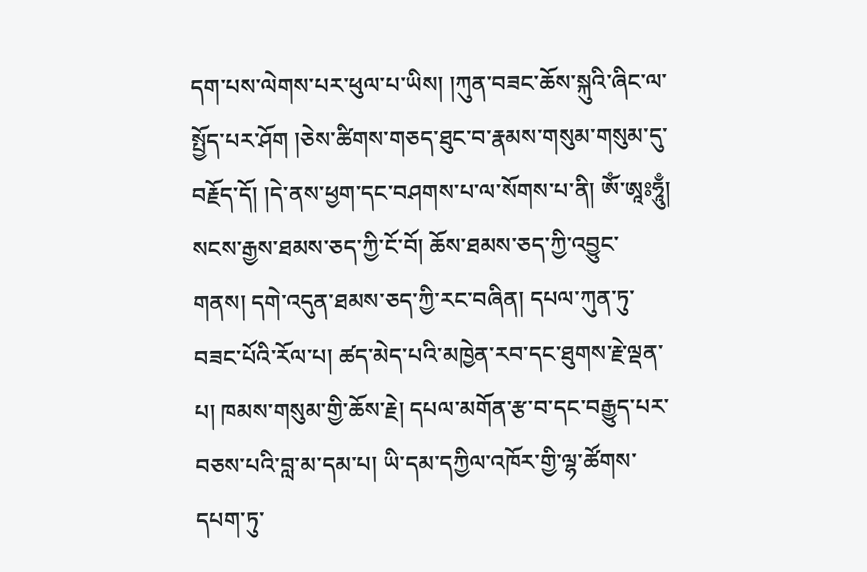དག་པས་ལེགས་པར་ཕུལ་པ་ཡིས། །ཀུན་བཟང་ཆོས་སྐུའི་ཞིང་ལ་སྤྱོད་པར་ཤོག །ཅེས་ཚིགས་གཅད་ཐུང་བ་རྣམས་གསུམ་གསུམ་དུ་བརྗོད་དོ། །དེ་ནས་ཕྱག་དང་བཤགས་པ་ལ་སོགས་པ་ནི། ཨོཾ་ཨཱཿཧཱུྃ། སངས་རྒྱས་ཐམས་ཅད་ཀྱི་ངོ་བོ། ཆོས་ཐམས་ཅད་ཀྱི་འབྱུང་གནས། དགེ་འདུན་ཐམས་ཅད་ཀྱི་རང་བཞིན། དཔལ་ཀུན་ཏུ་བཟང་པོའི་རོལ་པ། ཚད་མེད་པའི་མཁྱེན་རབ་དང་ཐུགས་རྗེ་ལྡན་པ། ཁམས་གསུམ་གྱི་ཆོས་རྗེ། དཔལ་མགོན་རྩ་བ་དང་བརྒྱུད་པར་བཅས་པའི་བླ་མ་དམ་པ། ཡི་དམ་དཀྱིལ་འཁོར་གྱི་ལྷ་ཚོགས་དཔག་ཏུ་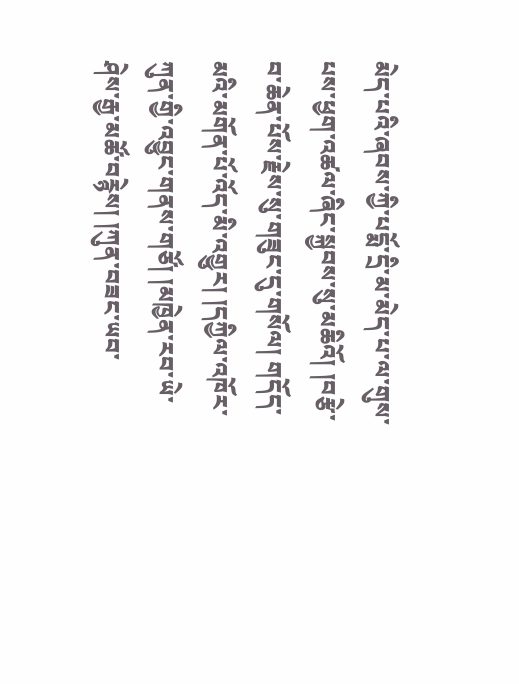མེད་པའི་ཞབས་ཀྱི་པདྨོ་དྲི་མ་མེད་པ་ལ་གུས་པས་ཕྱག་འཚལ་ཞིང་སྐྱབས་སུ་མཆིའོ། །བརྩེ་བ་ཆེན་པོས་རྗེས་སུ་གཟུང་དུ་གསོལ། གདོད་མའི་མགོན་པོ་འོད་མི་འགྱུར། །དཀྱིལ་འཁོར་ཀུན་གྱི་འབྱུང་གནས་གཙོ། །མཁྱེན་རབ་ཡེ་ཤེས་རྒྱ་མཚོ་བརྙེས། །ཀུན་བཟང་ཡབ་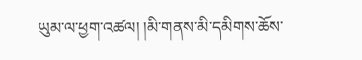ཡུམ་ལ་ཕྱག་འཚལ། །མི་གནས་མི་དམིགས་ཆོས་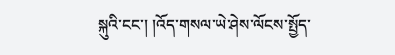སྐུའི་ངང་། །འོད་གསལ་ཡེ་ཤེས་ལོངས་སྤྱོད་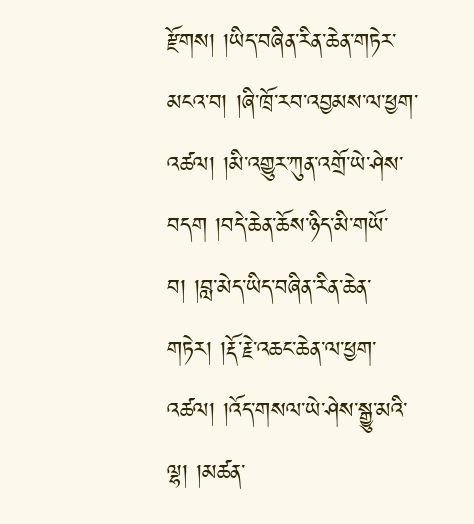རྫོགས། །ཡིད་བཞིན་རིན་ཆེན་གཏེར་མངའ་བ། །ཞི་ཁྲོ་རབ་འབྱམས་ལ་ཕྱག་འཚལ། །མི་འགྱུར་ཀུན་འགྲོ་ཡེ་ཤེས་བདག །བདེ་ཆེན་ཆོས་ཉིད་མི་གཡོ་བ། །བླ་མེད་ཡིད་བཞིན་རིན་ཆེན་གཏེར། །རྡོ་རྗེ་འཆང་ཆེན་ལ་ཕྱག་འཚལ། །འོད་གསལ་ཡེ་ཤེས་སྒྱུ་མའི་ལྷ། །མཚན་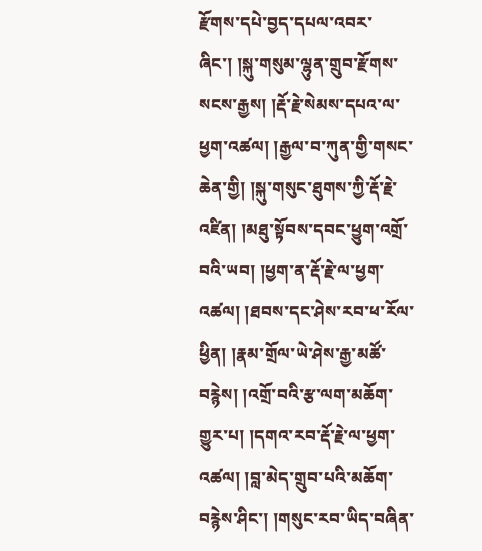རྫོགས་དཔེ་བྱད་དཔལ་འབར་ཞིང་། །སྐུ་གསུམ་ལྷུན་གྲུབ་རྫོགས་སངས་རྒྱས། །རྡོ་རྗེ་སེམས་དཔའ་ལ་ཕྱག་འཚལ། །རྒྱལ་བ་ཀུན་གྱི་གསང་ཆེན་གྱི། །སྐུ་གསུང་ཐུགས་ཀྱི་རྡོ་རྗེ་འཛིན། །མཐུ་སྟོབས་དབང་ཕྱུག་འགྲོ་བའི་ཡབ། །ཕྱག་ན་རྡོ་རྗེ་ལ་ཕྱག་འཚལ། །ཐབས་དང་ཤེས་རབ་ཕ་རོལ་ཕྱིན། །རྣམ་གྲོལ་ཡེ་ཤེས་རྒྱ་མཚོ་བརྙེས། །འགྲོ་བའི་རྩ་ལག་མཆོག་གྱུར་པ། །དགའ་རབ་རྡོ་རྗེ་ལ་ཕྱག་འཚལ། །བླ་མེད་གྲུབ་པའི་མཆོག་བརྙེས་ཤིང་། །གསུང་རབ་ཡིད་བཞིན་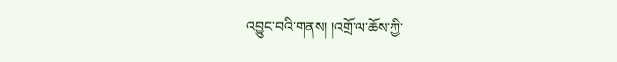འབྱུང་བའི་གནས། །འགྲོ་ལ་ཆོས་ཀྱི་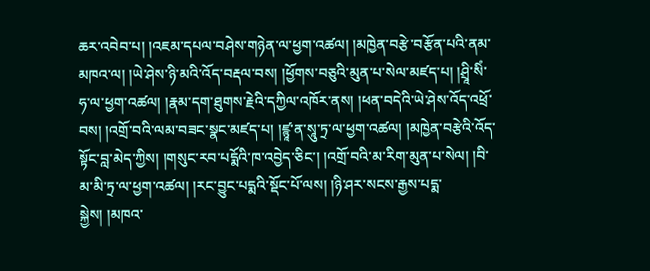ཆར་འབེབ་པ། །འཇམ་དཔལ་བཤེས་གཉེན་ལ་ཕྱག་འཚལ། །མཁྱེན་བརྩེ་བརྩོན་པའི་ནམ་མཁའ་ལ། །ཡེ་ཤེས་ཉི་མའི་འོད་བརྡལ་བས། །ཕྱོགས་བཅུའི་མུན་པ་སེལ་མཛད་པ། །ཤྲཱི་སིཾ་ཧ་ལ་ཕྱག་འཚལ། །རྣམ་དག་ཐུགས་རྗེའི་དཀྱིལ་འཁོར་ནས། །ཕན་བདེའི་ཡེ་ཤེས་འོད་འཕྲོ་བས། །འགྲོ་བའི་ལམ་བཟང་སྣང་མཛད་པ། །ཛྙཱ་ན་སཱུ་ཏྲ་ལ་ཕྱག་འཚལ། །མཁྱེན་བརྩེའི་འོད་སྟོང་བླ་མེད་ཀྱིས། །གསུང་རབ་པདྨོའི་ཁ་འབྱེད་ཅིང་། །འགྲོ་བའི་མ་རིག་མུན་པ་སེལ། །བི་མ་མི་ཏྲ་ལ་ཕྱག་འཚལ། །རང་བྱུང་པདྨའི་སྡོང་པོ་ལས། །ཉི་ཤར་སངས་རྒྱས་པདྨ་སྐྱེས། །མཁའ་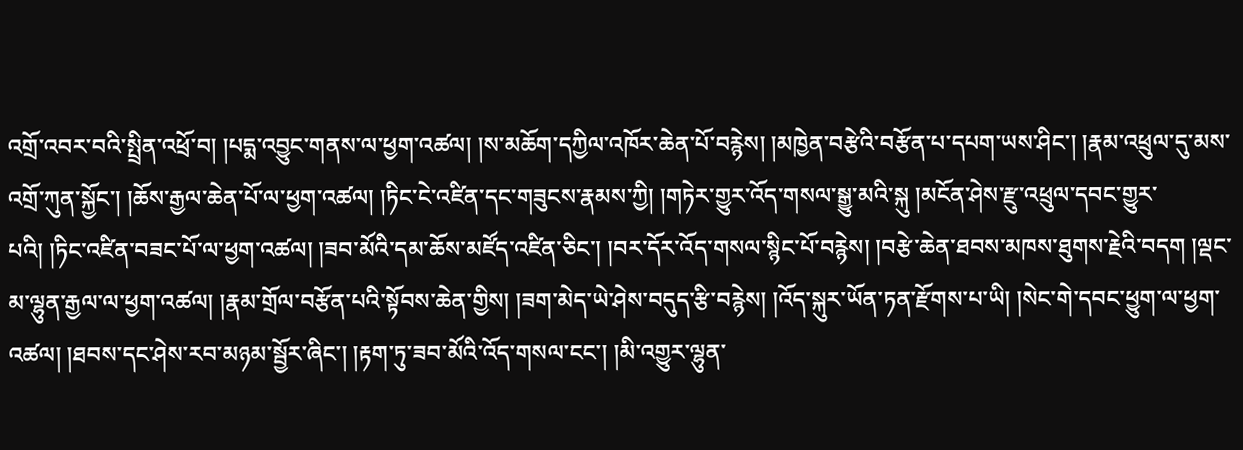འགྲོ་འབར་བའི་སྤྲིན་འཕྲོ་བ། །པདྨ་འབྱུང་གནས་ལ་ཕྱག་འཚལ། །ས་མཆོག་དཀྱིལ་འཁོར་ཆེན་པོ་བརྙེས། །མཁྱེན་བརྩེའི་བརྩོན་པ་དཔག་ཡས་ཤིང་། །རྣམ་འཕྲུལ་དུ་མས་འགྲོ་ཀུན་སྐྱོང་། །ཆོས་རྒྱལ་ཆེན་པོ་ལ་ཕྱག་འཚལ། །ཏིང་ངེ་འཛིན་དང་གཟུངས་རྣམས་ཀྱི། །གཏེར་གྱུར་འོད་གསལ་སྒྱུ་མའི་སྐུ །མངོན་ཤེས་རྫུ་འཕྲུལ་དབང་གྱུར་པའི། །ཏིང་འཛིན་བཟང་པོ་ལ་ཕྱག་འཚལ། །ཟབ་མོའི་དམ་ཆོས་མཛོད་འཛིན་ཅིང་། །བར་དོར་འོད་གསལ་སྙིང་པོ་བརྙེས། །བརྩེ་ཆེན་ཐབས་མཁས་ཐུགས་རྗེའི་བདག །ལྡང་མ་ལྷུན་རྒྱལ་ལ་ཕྱག་འཚལ། །རྣམ་གྲོལ་བརྩོན་པའི་སྟོབས་ཆེན་གྱིས། །ཟག་མེད་ཡེ་ཤེས་བདུད་རྩི་བརྙེས། །འོད་སྐུར་ཡོན་ཏན་རྫོགས་པ་ཡི། །སེང་གེ་དབང་ཕྱུག་ལ་ཕྱག་འཚལ། །ཐབས་དང་ཤེས་རབ་མཉམ་སྦྱོར་ཞིང་། །རྟག་ཏུ་ཟབ་མོའི་འོད་གསལ་ངང་། །མི་འགྱུར་ལྷུན་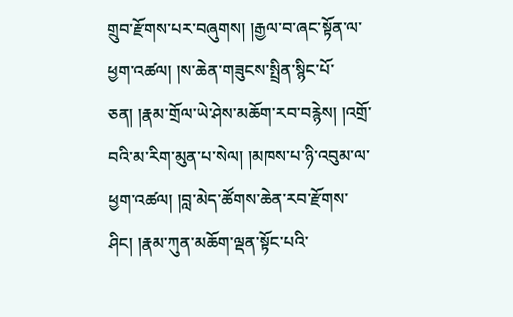གྲུབ་རྫོགས་པར་བཞུགས། །རྒྱལ་བ་ཞང་སྟོན་ལ་ཕྱག་འཚལ། །ས་ཆེན་གཟུངས་སྤྲིན་སྙིང་པོ་ཅན། །རྣམ་གྲོལ་ཡེ་ཤེས་མཆོག་རབ་བརྙེས། །འགྲོ་བའི་མ་རིག་མུན་པ་སེལ། །མཁས་པ་ཉི་འབུམ་ལ་ཕྱག་འཚལ། །བླ་མེད་ཚོགས་ཆེན་རབ་རྫོགས་ཤིང། །རྣམ་ཀུན་མཆོག་ལྡན་སྟོང་པའི་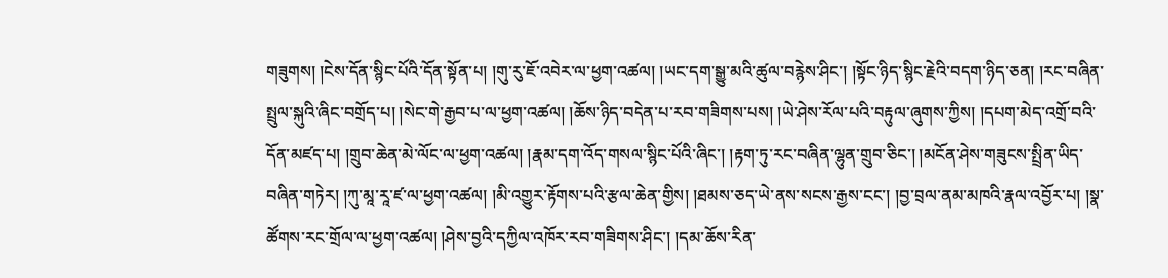གཟུགས། །ངེས་དོན་སྙིང་པོའི་དོན་སྟོན་པ། །གུ་རུ་ཇོ་འབེར་ལ་ཕྱག་འཚལ། །ཡང་དག་སྒྱུ་མའི་ཚུལ་བརྙེས་ཤིང་། །སྟོང་ཉིད་སྙིང་རྗེའི་བདག་ཉིད་ཅན། །རང་བཞིན་སྤྲུལ་སྐུའི་ཞིང་བགྲོད་པ། །སེང་གེ་རྒྱབ་པ་ལ་ཕྱག་འཚལ། །ཆོས་ཉིད་བདེན་པ་རབ་གཟིགས་པས། །ཡེ་ཤེས་རོལ་པའི་བརྟུལ་ཞུགས་ཀྱིས། །དཔག་མེད་འགྲོ་བའི་དོན་མཛད་པ། །གྲུབ་ཆེན་མེ་ལོང་ལ་ཕྱག་འཚལ། །རྣམ་དག་འོད་གསལ་སྙིང་པོའི་ཞིང་། །རྟག་ཏུ་རང་བཞིན་ལྷུན་གྲུབ་ཅིང་། །མངོན་ཤེས་གཟུངས་སྤྲིན་ཡིད་བཞིན་གཏེར། །ཀུ་མཱ་རཱ་ཛ་ལ་ཕྱག་འཚལ། །མི་འགྱུར་རྟོགས་པའི་རྩལ་ཆེན་གྱིས། །ཐམས་ཅད་ཡེ་ནས་སངས་རྒྱས་ངང་། །བྱ་བྲལ་ནམ་མཁའི་རྣལ་འབྱོར་པ། །སྣ་ཚོགས་རང་གྲོལ་ལ་ཕྱག་འཚལ། །ཤེས་བྱའི་དཀྱིལ་འཁོར་རབ་གཟིགས་ཤིང་། །དམ་ཆོས་རིན་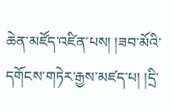ཆེན་མཛོད་འཛིན་པས། །ཟབ་མོའི་དགོངས་གཏེར་རྒྱས་མཛད་པ། །དྲི་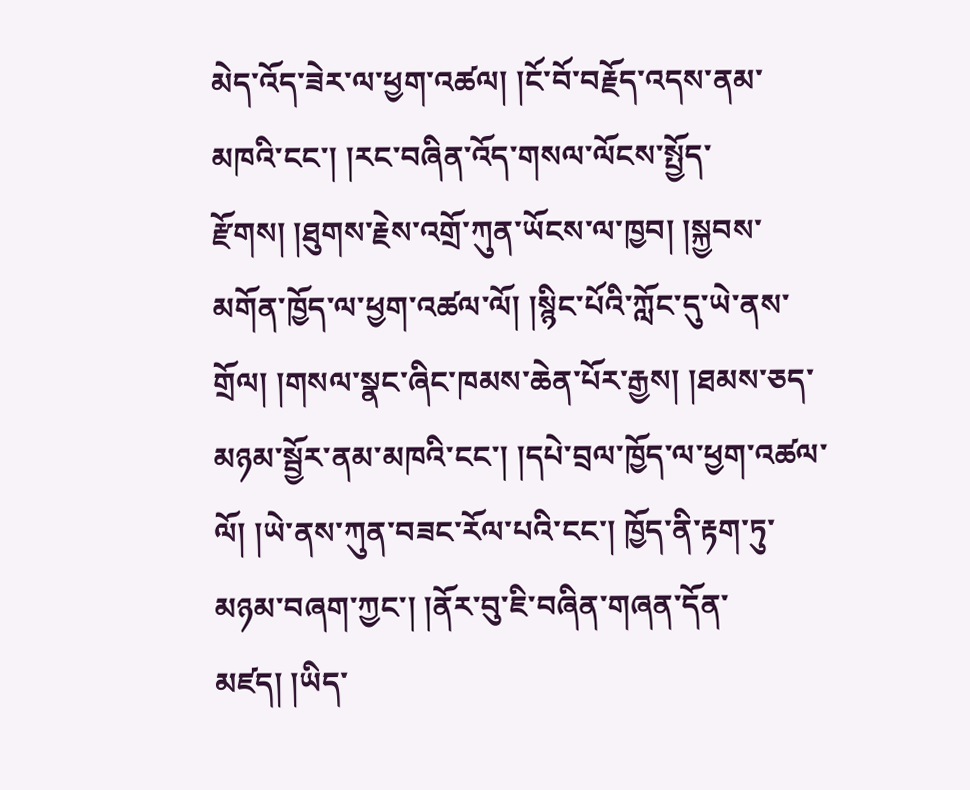མེད་འོད་ཟེར་ལ་ཕྱག་འཚལ། །ངོ་བོ་བརྗོད་འདས་ནམ་མཁའི་ངང་། །རང་བཞིན་འོད་གསལ་ལོངས་སྤྱོད་རྫོགས། །ཐུགས་རྗེས་འགྲོ་ཀུན་ཡོངས་ལ་ཁྱབ། །སྐྱབས་མགོན་ཁྱོད་ལ་ཕྱག་འཚལ་ལོ། །སྙིང་པོའི་ཀློང་དུ་ཡེ་ནས་གྲོལ། །གསལ་སྣང་ཞིང་ཁམས་ཆེན་པོར་རྒྱས། །ཐམས་ཅད་མཉམ་སྦྱོར་ནམ་མཁའི་ངང་། །དཔེ་བྲལ་ཁྱོད་ལ་ཕྱག་འཚལ་ལོ། །ཡེ་ནས་ཀུན་བཟང་རོལ་པའི་ངང་། ཁྱོད་ནི་རྟག་ཏུ་མཉམ་བཞག་ཀྱང་། །ནོར་བུ་ཇི་བཞིན་གཞན་དོན་མཛད། །ཡིད་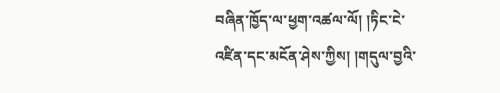བཞིན་ཁྱོད་ལ་ཕྱག་འཚལ་ལོ། །ཏིང་ངེ་འཛིན་དང་མངོན་ཤེས་ཀྱིས། །གདུལ་བྱའི་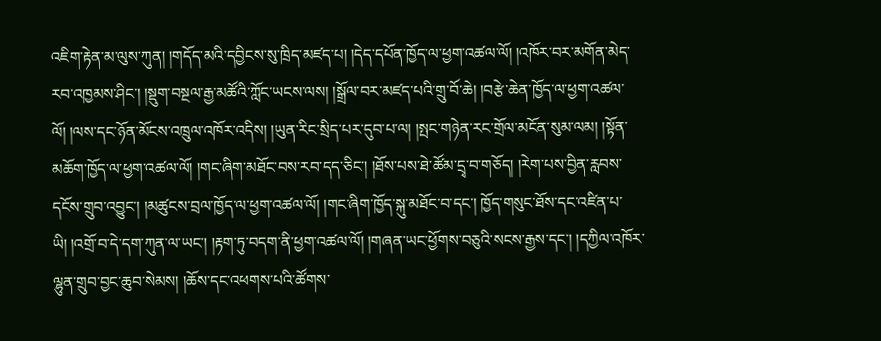འཇིག་རྟེན་མ་ལུས་ཀུན། །གདོད་མའི་དབྱིངས་སུ་ཁྲིད་མཛད་པ། །དེད་དཔོན་ཁྱོད་ལ་ཕྱག་འཚལ་ལོ། །འཁོར་བར་མགོན་མེད་རབ་འཁྱམས་ཤིང་། །སྡུག་བསྔལ་རྒྱ་མཚོའི་ཀློང་ཡངས་ལས། །སྒྲོལ་བར་མཛད་པའི་གྲུ་བོ་ཆེ། །བརྩེ་ཆེན་ཁྱོད་ལ་ཕྱག་འཚལ་ལོ། །ལས་དང་ཉོན་མོངས་འཁྲུལ་འཁོར་འདིས། །ཡུན་རིང་སྲིད་པར་དུབ་པ་ལ། །སྤང་གཉེན་རང་གྲོལ་མངོན་སུམ་ལམ། །སྟོན་མཆོག་ཁྱོད་ལ་ཕྱག་འཚལ་ལོ། །གང་ཞིག་མཐོང་བས་རབ་དད་ཅིང་། །ཐོས་པས་ཐེ་ཚོམ་དྲྭ་བ་གཅོད། །རེག་པས་བྱིན་རླབས་དངོས་གྲུབ་འབྱུང་། །མཚུངས་བྲལ་ཁྱོད་ལ་ཕྱག་འཚལ་ལོ། །གང་ཞིག་ཁྱོད་སྐུ་མཐོང་བ་དང་། ཁྱོད་གསུང་ཐོས་དང་འཛིན་པ་ཡི། །འགྲོ་བ་དེ་དག་ཀུན་ལ་ཡང་། །རྟག་ཏུ་བདག་ནི་ཕྱག་འཚལ་ལོ། །གཞན་ཡང་ཕྱོགས་བཅུའི་སངས་རྒྱས་དང་། །དཀྱིལ་འཁོར་ལྷུན་གྲུབ་བྱང་ཆུབ་སེམས། །ཆོས་དང་འཕགས་པའི་ཚོགས་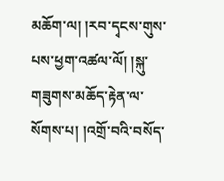མཆོག་ལ། །རབ་དྭངས་གུས་པས་ཕྱག་འཚལ་ལོ། །སྐུ་གཟུགས་མཆོད་རྟེན་ལ་སོགས་པ། །འགྲོ་བའི་བསོད་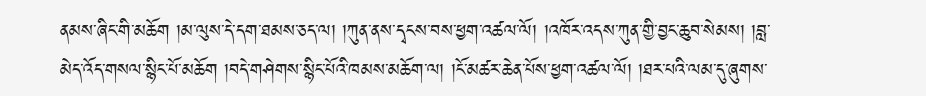ནམས་ཞིང་གི་མཆོག །མ་ལུས་དེ་དག་ཐམས་ཅད་ལ། །ཀུན་ནས་དྭངས་བས་ཕྱག་འཚལ་ལོ། །འཁོར་འདས་ཀུན་གྱི་བྱང་ཆུབ་སེམས། །བླ་མེད་འོད་གསལ་སྙིང་པོ་མཆོག །བདེ་གཤེགས་སྙིང་པོའི་ཁམས་མཆོག་ལ། །ངོ་མཚར་ཆེན་པོས་ཕྱག་འཚལ་ལོ། །ཐར་པའི་ལམ་དུ་ཞུགས་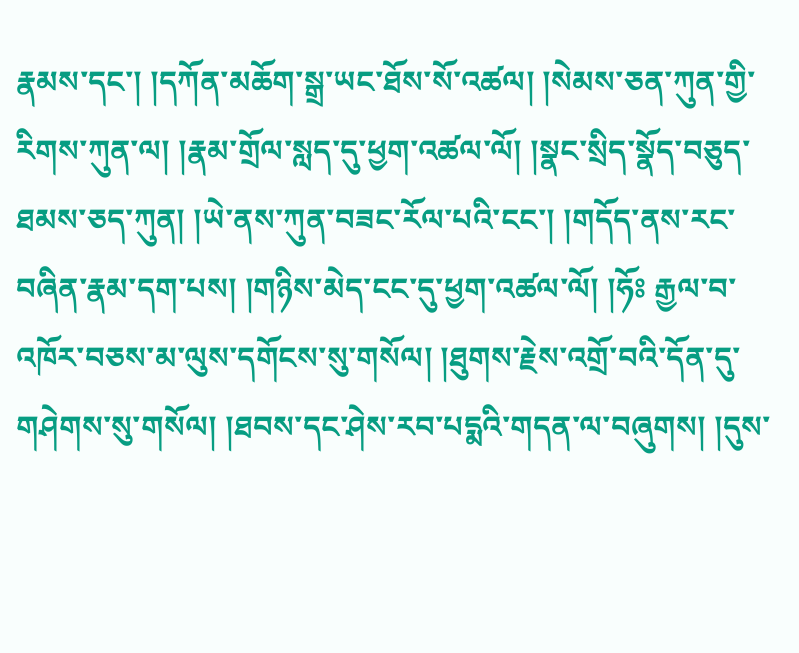རྣམས་དང་། །དཀོན་མཆོག་སྒྲ་ཡང་ཐོས་སོ་འཚལ། །སེམས་ཅན་ཀུན་གྱི་རིགས་ཀུན་ལ། །རྣམ་གྲོལ་སླད་དུ་ཕྱག་འཚལ་ལོ། །སྣང་སྲིད་སྣོད་བཅུད་ཐམས་ཅད་ཀུན། །ཡེ་ནས་ཀུན་བཟང་རོལ་པའི་ངང་། །གདོད་ནས་རང་བཞིན་རྣམ་དག་པས། །གཉིས་མེད་ངང་དུ་ཕྱག་འཚལ་ལོ། །ཧོཿ རྒྱལ་བ་འཁོར་བཅས་མ་ལུས་དགོངས་སུ་གསོལ། །ཐུགས་རྗེས་འགྲོ་བའི་དོན་དུ་གཤེགས་སུ་གསོལ། །ཐབས་དང་ཤེས་རབ་པདྨའི་གདན་ལ་བཞུགས། །དུས་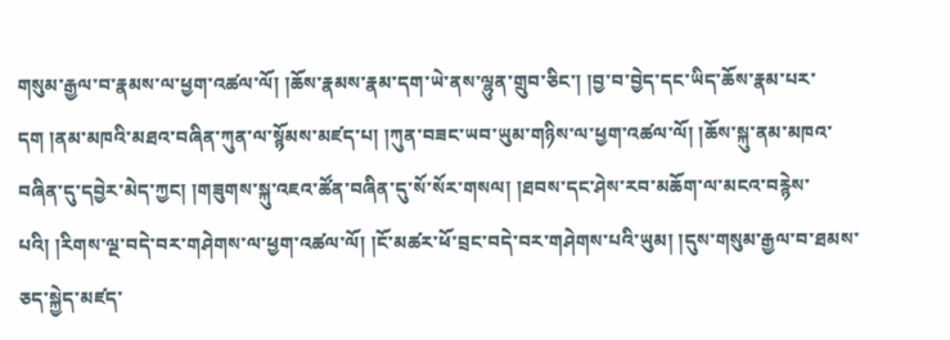གསུམ་རྒྱལ་བ་རྣམས་ལ་ཕྱག་འཚལ་ལོ། །ཆོས་རྣམས་རྣམ་དག་ཡེ་ནས་ལྷུན་གྲུབ་ཅིང་། །བྱ་བ་བྱེད་དང་ཡིད་ཆོས་རྣམ་པར་དག །ནམ་མཁའི་མཐའ་བཞིན་ཀུན་ལ་སྙོམས་མཛད་པ། །ཀུན་བཟང་ཡབ་ཡུམ་གཉིས་ལ་ཕྱག་འཚལ་ལོ། །ཆོས་སྐུ་ནམ་མཁའ་བཞིན་དུ་དབྱེར་མེད་ཀྱང། །གཟུགས་སྐུ་འཇའ་ཚོན་བཞིན་དུ་སོ་སོར་གསལ། །ཐབས་དང་ཤེས་རབ་མཆོག་ལ་མངའ་བརྙེས་པའི། །རིགས་ལྔ་བདེ་བར་གཤེགས་ལ་ཕྱག་འཚལ་ལོ། །ངོ་མཚར་ཕོ་བྲང་བདེ་བར་གཤེགས་པའི་ཡུམ། །དུས་གསུམ་རྒྱལ་བ་ཐམས་ཅད་སྐྱེད་མཛད་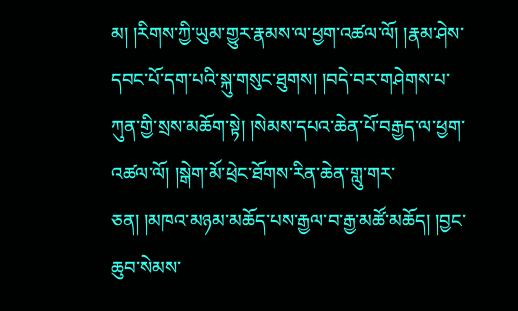མ། །རིགས་ཀྱི་ཡུམ་གྱུར་རྣམས་ལ་ཕྱག་འཚལ་ལོ། །རྣམ་ཤེས་དབང་པོ་དག་པའི་སྐུ་གསུང་ཐུགས། །བདེ་བར་གཤེགས་པ་ཀུན་གྱི་སྲས་མཆོག་སྟེ། །སེམས་དཔའ་ཆེན་པོ་བརྒྱད་ལ་ཕྱག་འཚལ་ལོ། །སྒེག་མོ་ཕྲེང་ཐོགས་རིན་ཆེན་གླུ་གར་ཅན། །མཁའ་མཉམ་མཆོད་པས་རྒྱལ་བ་རྒྱ་མཚོ་མཆོད། །བྱང་ཆུབ་སེམས་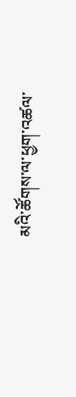མའི་ཚོགས་ལ་ཕྱག་འཚལ་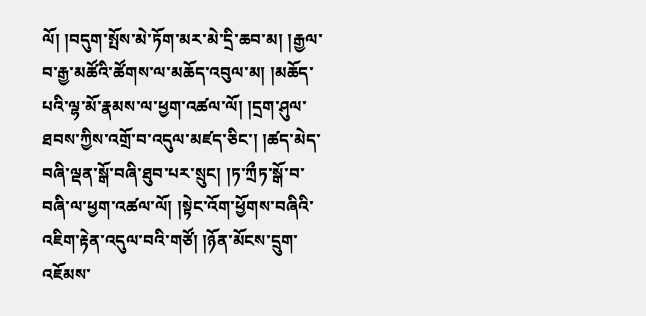ལོ། །བདུག་སྤོས་མེ་ཏོག་མར་མེ་དྲི་ཆབ་མ། །རྒྱལ་བ་རྒྱ་མཚོའི་ཚོགས་ལ་མཆོད་འབུལ་མ། །མཆོད་པའི་ལྷ་མོ་རྣམས་ལ་ཕྱག་འཚལ་ལོ། །དྲག་ཤུལ་ཐབས་ཀྱིས་འགྲོ་བ་འདུལ་མཛད་ཅིང་། །ཚད་མེད་བཞི་ལྡན་སྒོ་བཞི་ཐུབ་པར་སྲུང། །ཏ་ཀྲྀཏ་སྒོ་བ་བཞི་ལ་ཕྱག་འཚལ་ལོ། །སྟེང་འོག་ཕྱོགས་བཞིའི་འཇིག་རྟེན་འདུལ་བའི་གཙོ། །ཉོན་མོངས་དྲུག་འཇོམས་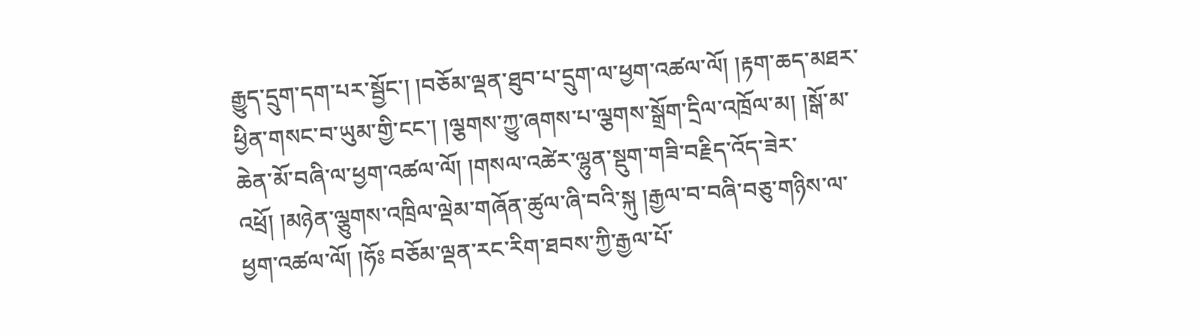རྒྱུད་དྲུག་དག་པར་སྦྱོང་། །བཅོམ་ལྡན་ཐུབ་པ་དྲུག་ལ་ཕྱག་འཚལ་ལོ། །རྟག་ཆད་མཐར་ཕྱིན་གསང་བ་ཡུམ་གྱི་ངང་། །ལྕགས་ཀྱུ་ཞགས་པ་ལྕགས་སྒྲོག་དྲིལ་འཁྲོལ་མ། །སྒོ་མ་ཆེན་མོ་བཞི་ལ་ཕྱག་འཚལ་ལོ། །གསལ་འཚེར་ལྷུན་སྡུག་གཟི་བརྗིད་འོད་ཟེར་འཕྲོ། །མཉེན་ལྕུགས་འཁྲིལ་ལྡེམ་གཞོན་ཚུལ་ཞི་བའི་སྐུ །རྒྱལ་བ་བཞི་བཅུ་གཉིས་ལ་ཕྱག་འཚལ་ལོ། །ཧོཿ བཅོམ་ལྡན་རང་རིག་ཐབས་ཀྱི་རྒྱལ་པོ་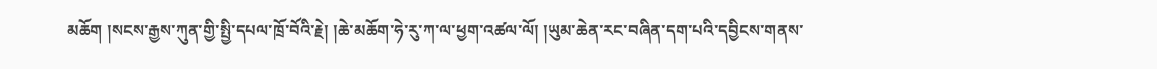མཆོག །སངས་རྒྱས་ཀུན་གྱི་སྤྱི་དཔལ་ཁྲོ་བོའི་རྗེ། །ཆེ་མཆོག་ཧེ་རུ་ཀ་ལ་ཕྱག་འཚལ་ལོ། །ཡུམ་ཆེན་རང་བཞིན་དག་པའི་དབྱིངས་གནས་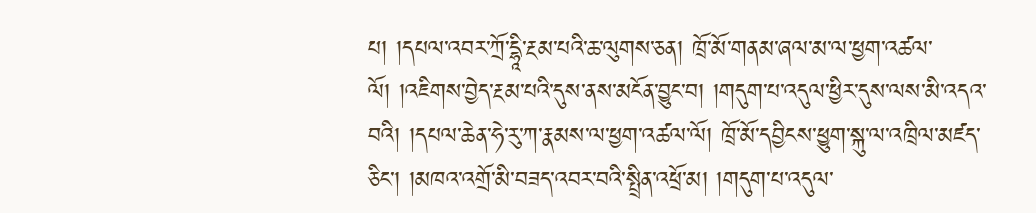པ། །དཔལ་འབར་ཀྲོ་དྷཱི་རྔམ་པའི་ཆ་ལུགས་ཅན། ཁྲོ་མོ་གནམ་ཞལ་མ་ལ་ཕྱག་འཚལ་ལོ། །འཇིགས་བྱེད་རྔམ་པའི་དུས་ནས་མངོན་བྱུང་བ། །གདུག་པ་འདུལ་ཕྱིར་དུས་ལས་མི་འདའ་བའི། །དཔལ་ཆེན་ཧེ་རུ་ཀ་རྣམས་ལ་ཕྱག་འཚལ་ལོ། ཁྲོ་མོ་དབྱིངས་ཕྱུག་སྐུ་ལ་འཁྲིལ་མཛད་ཅིང་། །མཁའ་འགྲོ་མི་བཟད་འབར་བའི་སྤྲིན་འཕྲོ་མ། །གདུག་པ་འདུལ་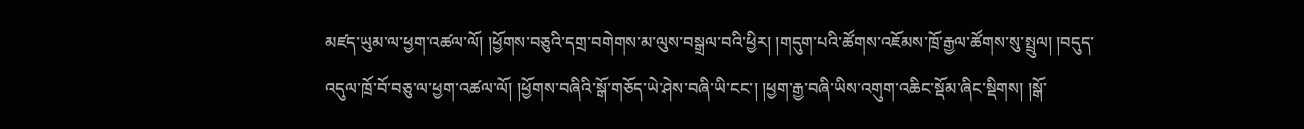མཛད་ཡུམ་ལ་ཕྱག་འཚལ་ལོ། །ཕྱོགས་བཅུའི་དགྲ་བགེགས་མ་ལུས་བསྒྲལ་བའི་ཕྱིར། །གདུག་པའི་ཚོགས་འཇོམས་ཁྲོ་རྒྱལ་ཚོགས་སུ་སྤྲུལ། །བདུད་འདུལ་ཁྲོ་བོ་བཅུ་ལ་ཕྱག་འཚལ་ལོ། །ཕྱོགས་བཞིའི་སྒོ་གཅོད་ཡེ་ཤེས་བཞི་ཡི་ངང་། །ཕྱག་རྒྱ་བཞི་ཡིས་འགུག་འཆིང་སྡོམ་ཞིང་སྡིགས། །སྒོ་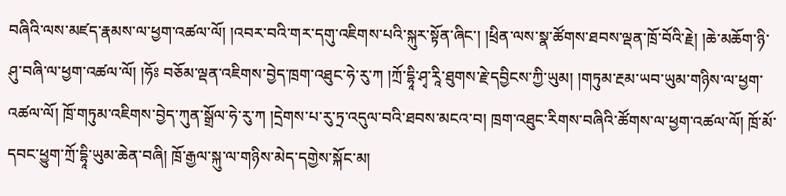བཞིའི་ལས་མཛད་རྣམས་ལ་ཕྱག་འཚལ་ལོ། །འབར་བའི་གར་དགུ་འཇིགས་པའི་སྐུར་སྟོན་ཞིང་། །ཕྲིན་ལས་སྣ་ཚོགས་ཐབས་ལྡན་ཁྲོ་བོའི་རྗེ། །ཆེ་མཆོག་ཉི་ཤུ་བཞི་ལ་ཕྱག་འཚལ་ལོ། །ཧོཿ བཅོམ་ལྡན་འཇིགས་བྱེད་ཁྲག་འཐུང་ཧེ་རུ་ཀ །ཀྲོ་དྷཱི་ཤྭ་རཱི་ཐུགས་རྗེ་དབྱིངས་ཀྱི་ཡུམ། །གཏུམ་རྔམ་ཡབ་ཡུམ་གཉིས་ལ་ཕྱག་འཚལ་ལོ། ཁྲོ་གཏུམ་འཇིགས་བྱེད་ཀུན་སྒྲོལ་ཧེ་རུ་ཀ །དྲེགས་པ་རུ་ཏྲ་འདུལ་བའི་ཐབས་མངའ་བ། ཁྲག་འཐུང་རིགས་བཞིའི་ཚོགས་ལ་ཕྱག་འཚལ་ལོ། ཁྲོ་མོ་དབང་ཕྱུག་ཀྲོ་དྷཱི་ཡུམ་ཆེན་བཞི། ཁྲོ་རྒྱལ་སྐུ་ལ་གཉིས་མེད་དགྱེས་སྐོང་མ།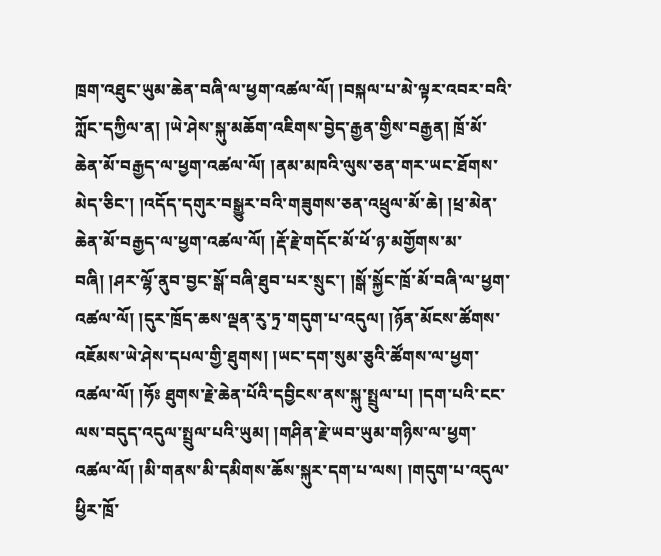ཁྲག་འཐུང་ཡུམ་ཆེན་བཞི་ལ་ཕྱག་འཚལ་ལོ། །བསྐལ་པ་མེ་ལྟར་འབར་བའི་ཀློང་དཀྱིལ་ན། །ཡེ་ཤེས་སྐུ་མཆོག་འཇིགས་བྱེད་རྒྱན་གྱིས་བརྒྱན། ཁྲོ་མོ་ཆེན་མོ་བརྒྱད་ལ་ཕྱག་འཚལ་ལོ། །ནམ་མཁའི་ལུས་ཅན་གར་ཡང་ཐོགས་མེད་ཅིང་། །འདོད་དགུར་བསྒྱུར་བའི་གཟུགས་ཅན་འཕྲུལ་མོ་ཆེ། །ཕྲ་མེན་ཆེན་མོ་བརྒྱད་ལ་ཕྱག་འཚལ་ལོ། །རྡོ་རྗེ་གདོང་མོ་ཕོ་ཉ་མགྱོགས་མ་བཞི། །ཤར་ལྷོ་ནུབ་བྱང་སྒོ་བཞི་ཐུབ་པར་སྲུང་། །སྒོ་སྐྱོང་ཁྲོ་མོ་བཞི་ལ་ཕྱག་འཚལ་ལོ། །དུར་ཁྲོད་ཆས་ལྡན་རུ་ཏྲ་གདུག་པ་འདུལ། །ཉོན་མོངས་ཚོགས་འཇོམས་ཡེ་ཤེས་དཔལ་གྱི་ཐུགས། །ཡང་དག་སུམ་ཅུའི་ཚོགས་ལ་ཕྱག་འཚལ་ལོ། །ཧོཿ ཐུགས་རྗེ་ཆེན་པོའི་དབྱིངས་ནས་སྐུ་སྤྲུལ་པ། །དག་པའི་ངང་ལས་བདུད་འདུལ་སྤྲུལ་པའི་ཡུམ། །གཤིན་རྗེ་ཡབ་ཡུམ་གཉིས་ལ་ཕྱག་འཚལ་ལོ། །མི་གནས་མི་དམིགས་ཆོས་སྐུར་དག་པ་ལས། །གདུག་པ་འདུལ་ཕྱིར་ཁྲོ་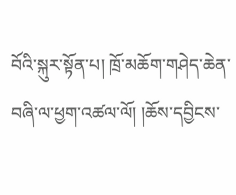བོའི་སྐུར་སྟོན་པ། ཁྲོ་མཆོག་གཤེད་ཆེན་བཞི་ལ་ཕྱག་འཚལ་ལོ། །ཆོས་དབྱིངས་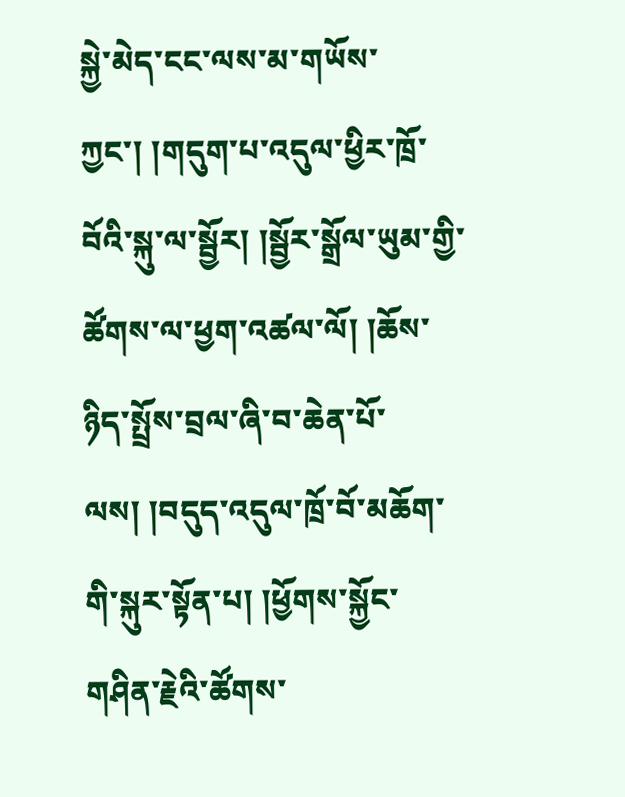སྐྱེ་མེད་ངང་ལས་མ་གཡོས་ཀྱང་། །གདུག་པ་འདུལ་ཕྱིར་ཁྲོ་བོའི་སྐུ་ལ་སྦྱོར། །སྦྱོར་སྒྲོལ་ཡུམ་གྱི་ཚོགས་ལ་ཕྱག་འཚལ་ལོ། །ཆོས་ཉིད་སྤྲོས་བྲལ་ཞི་བ་ཆེན་པོ་ལས། །བདུད་འདུལ་ཁྲོ་བོ་མཆོག་གི་སྐུར་སྟོན་པ། །ཕྱོགས་སྐྱོང་གཤིན་རྗེའི་ཚོགས་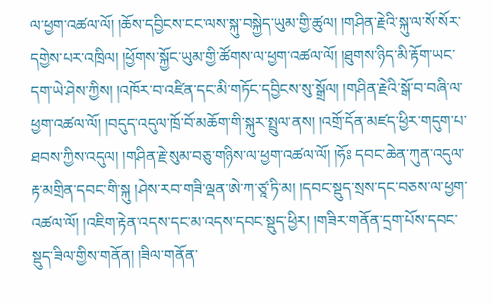ལ་ཕྱག་འཚལ་ལོ། །ཆོས་དབྱིངས་ངང་ལས་སྐུ་བསྐྱེད་ཡུམ་གྱི་ཚུལ། །གཤིན་རྗེའི་སྐུ་ལ་སོ་སོར་དགྱེས་པར་འཁྲིལ། །ཕྱོགས་སྐྱོང་ཡུམ་གྱི་ཚོགས་ལ་ཕྱག་འཚལ་ལོ། །ཐུགས་ཉིད་མི་རྟོག་ཡང་དག་ཡེ་ཤེས་ཀྱིས། །འཁོར་བ་འཛིན་དང་མི་གཏོང་དབྱིངས་སུ་སྒྲོལ། །གཤིན་རྗེའི་སྒོ་བ་བཞི་ལ་ཕྱག་འཚལ་ལོ། །བདུད་འདུལ་ཁྲོ་བོ་མཆོག་གི་སྐུར་སྤྲུལ་ནས། །འགྲོ་དོན་མཛད་ཕྱིར་གདུག་པ་ཐབས་ཀྱིས་འདུལ། །གཤིན་རྗེ་སུམ་བཅུ་གཉིས་ལ་ཕྱག་འཚལ་ལོ། །ཧོཿ དབང་ཆེན་ཀུན་འདུལ་རྟ་མགྲིན་དབང་གི་སྐུ །ཤེས་རབ་གཟི་ལྡན་ཨེ་ཀ་ཙཱ་ཏི་མ། །དབང་སྡུད་སྲས་དང་བཅས་ལ་ཕྱག་འཚལ་ལོ། །འཇིག་རྟེན་འདས་དང་མ་འདས་དབང་སྡུད་ཕྱིར། །གཟིར་གནོན་དྲག་པོས་དབང་སྡུད་ཟིལ་གྱིས་གནོན། །ཟིལ་གནོན་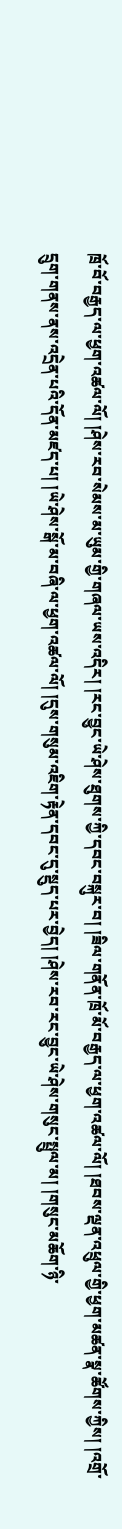ཁྲོ་བོ་བརྒྱད་ལ་ཕྱག་འཚལ་ལོ། །ཤེས་རབ་སེམས་མ་ཡུམ་གྱི་གཞལ་ཡས་འདིར། །རང་བྱུང་ཡེ་ཤེས་ཐུགས་ཀྱི་དབང་བསྐུར་བ། །ཟིལ་གནོན་ཁྲོ་མོ་བརྒྱད་ལ་ཕྱག་འཚལ་ལོ། །ཐབས་ལྡན་འཕྲུལ་གྱི་ཕྱག་མཚན་སྣ་ཚོགས་ཀྱིས། །འགྲོ་དྲུག་གནས་ནས་འདྲེན་པའི་དོན་མཛད་པ། །ཡེ་ཤེས་སྒོ་མ་བཞི་ལ་ཕྱག་འཚལ་ལོ། །དུས་གསུམ་འཇིག་རྟེན་དབང་དུ་སྡུད་པར་བྱེད། །ཤེས་རབ་རང་བྱུང་ཡེ་ཤེས་གསུང་སྤྲུལ་མ། །གསུང་མཆོག་ཉི་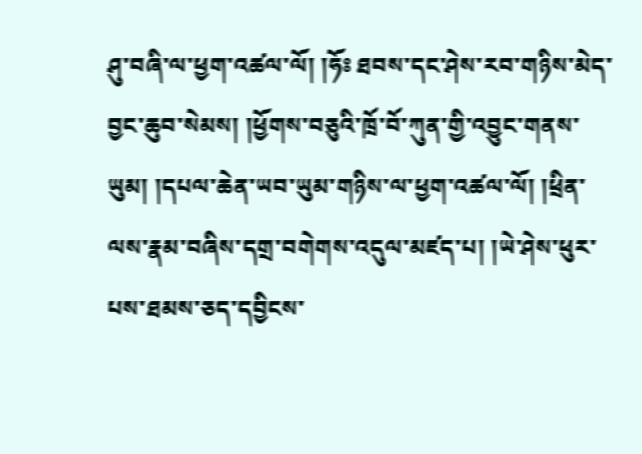ཤུ་བཞི་ལ་ཕྱག་འཚལ་ལོ། །ཧོཿ ཐབས་དང་ཤེས་རབ་གཉིས་མེད་བྱང་ཆུབ་སེམས། །ཕྱོགས་བཅུའི་ཁྲོ་བོ་ཀུན་གྱི་འབྱུང་གནས་ཡུམ། །དཔལ་ཆེན་ཡབ་ཡུམ་གཉིས་ལ་ཕྱག་འཚལ་ལོ། །ཕྲིན་ལས་རྣམ་བཞིས་དགྲ་བགེགས་འདུལ་མཛད་པ། །ཡེ་ཤེས་ཕུར་པས་ཐམས་ཅད་དབྱིངས་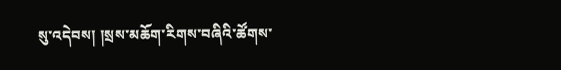སུ་འདེབས། །སྲས་མཆོག་རིགས་བཞིའི་ཚོགས་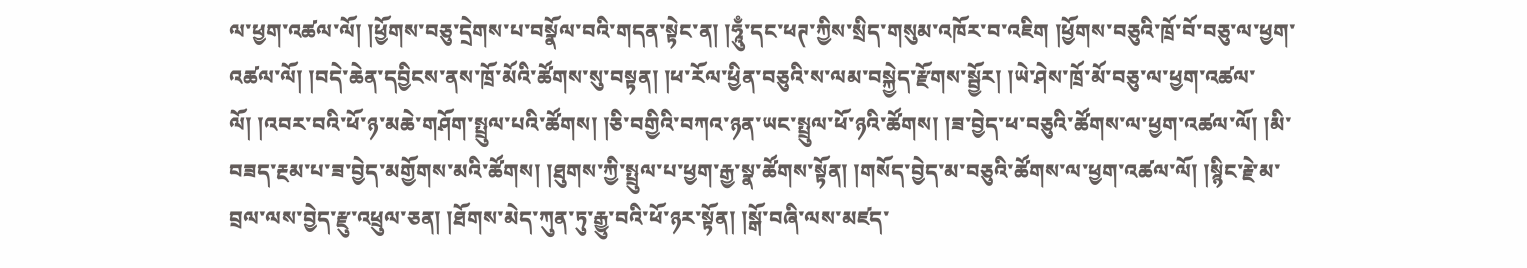ལ་ཕྱག་འཚལ་ལོ། །ཕྱོགས་བཅུ་དྲེགས་པ་བསྣོལ་བའི་གདན་སྟེང་ན། །ཧཱུྃ་དང་ཕཊ་ཀྱིས་སྲིད་གསུམ་འཁོར་བ་འཇིག །ཕྱོགས་བཅུའི་ཁྲོ་བོ་བཅུ་ལ་ཕྱག་འཚལ་ལོ། །བདེ་ཆེན་དབྱིངས་ནས་ཁྲོ་མོའི་ཚོགས་སུ་བསྟན། །ཕ་རོལ་ཕྱིན་བཅུའི་ས་ལམ་བསྐྱེད་རྫོགས་སྦྱོར། །ཡེ་ཤེས་ཁྲོ་མོ་བཅུ་ལ་ཕྱག་འཚལ་ལོ། །འབར་བའི་ཕོ་ཉ་མཆེ་གཤོག་སྤྲུལ་པའི་ཚོགས། །ཅི་བགྱིའི་བཀའ་ཉན་ཡང་སྤྲུལ་ཕོ་ཉའི་ཚོགས། །ཟ་བྱེད་ཕ་བཅུའི་ཚོགས་ལ་ཕྱག་འཚལ་ལོ། །མི་བཟད་རྔམ་པ་ཟ་བྱེད་མགྱོགས་མའི་ཚོགས། །ཐུགས་ཀྱི་སྤྲུལ་པ་ཕྱག་རྒྱ་སྣ་ཚོགས་སྟོན། །གསོད་བྱེད་མ་བཅུའི་ཚོགས་ལ་ཕྱག་འཚལ་ལོ། །སྙིང་རྗེ་མ་བྲལ་ལས་བྱེད་རྫུ་འཕྲུལ་ཅན། །ཐོགས་མེད་ཀུན་ཏུ་རྒྱུ་བའི་ཕོ་ཉར་སྟོན། །སྒོ་བཞི་ལས་མཛད་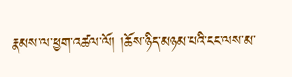རྣམས་ལ་ཕྱག་འཚལ་ལོ། །ཆོས་ཉིད་མཉམ་པའི་ངང་ལས་མ་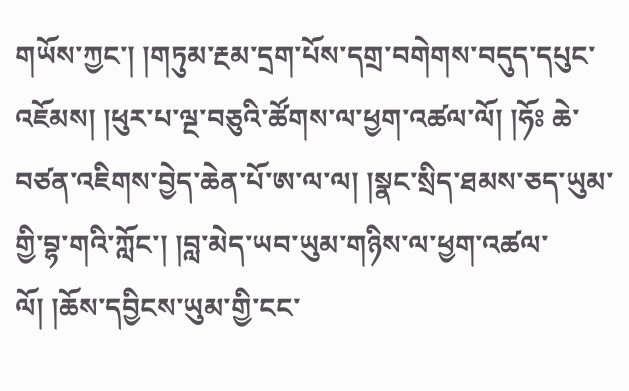གཡོས་ཀྱང་། །གཏུམ་རྔམ་དྲག་པོས་དགྲ་བགེགས་བདུད་དཔུང་འཇོམས། །ཕུར་པ་ལྔ་བཅུའི་ཚོགས་ལ་ཕྱག་འཚལ་ལོ། །ཧོཿ ཆེ་བཙན་འཇིགས་བྱེད་ཆེན་པོ་ཨ་ལ་ལ། །སྣང་སྲིད་ཐམས་ཅད་ཡུམ་གྱི་བྷ་གའི་ཀློང་། །བླ་མེད་ཡབ་ཡུམ་གཉིས་ལ་ཕྱག་འཚལ་ལོ། །ཆོས་དབྱིངས་ཡུམ་གྱི་ངང་